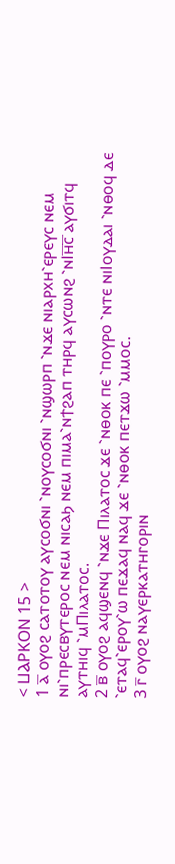< ⳘⲀⲢⲔⲞⲚ 15 >
1 ⲁ̅ ⲟⲩⲟϩ ⲥⲁⲧⲟⲧⲟⲩ ⲁⲩⲥⲟϭⲛⲓ ⳿ⲛⲟⲩⲥⲟϭⲛⲓ ⳿ⲛϣⲱⲣⲡ ⳿ⲛϫⲉ ⲛⲓⲁⲣⲭⲏ⳿ⲉⲣⲉⲩⲥ ⲛⲉⲙ ⲛⲓ⳿ⲡⲣⲉⲥⲃⲩⲧⲉⲣⲟⲥ ⲛⲉⲙ ⲛⲓⲥⲁϧ ⲛⲉⲙ ⲡⲓⲙⲁ⳿ⲛϯϩⲁⲡ ⲧⲏⲣϥ ⲁⲩⲥⲱⲛϩ ⳿ⲛⲒⲏ̅ⲥ̅ ⲁⲩϭⲓⲧϥ ⲁⲩⲧⲏⲓϥ ⳿ⲙⲠⲓⲗⲁⲧⲟⲥ.
2 ⲃ̅ ⲟⲩⲟϩ ⲁϥϣⲉⲛϥ ⳿ⲛϫⲉ Ⲡⲓⲗⲁⲧⲟⲥ ϫⲉ ⳿ⲛⲑⲟⲕ ⲡⲉ ⳿ⲡⲟⲩⲣⲟ ⳿ⲛⲧⲉ ⲛⲓⲒⲟⲩⲇⲁⲓ ⳿ⲛⲑⲟϥ ⲇⲉ ⳿ⲉⲧⲁϥ⳿ⲉⲣⲟⲩ⳿ⲱ ⲡⲉϫⲁϥ ⲛⲁϥ ϫⲉ ⳿ⲛⲑⲟⲕ ⲡⲉⲧϫⲱ ⳿ⲙⲙⲟⲥ.
3 ⲅ̅ ⲟⲩⲟϩ ⲛⲁⲩⲉⲣⲕⲁⲧⲏⲅⲟⲣⲓⲛ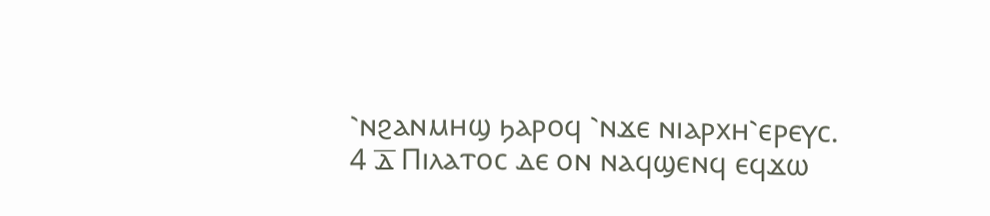⳿ⲛϩⲁⲛⲙⲏϣ ϧⲁⲣⲟϥ ⳿ⲛϫⲉ ⲛⲓⲁⲣⲭⲏ⳿ⲉⲣⲉⲩⲥ.
4 ⲇ̅ Ⲡⲓⲗⲁⲧⲟⲥ ⲇⲉ ⲟⲛ ⲛⲁϥϣⲉⲛϥ ⲉϥϫⲱ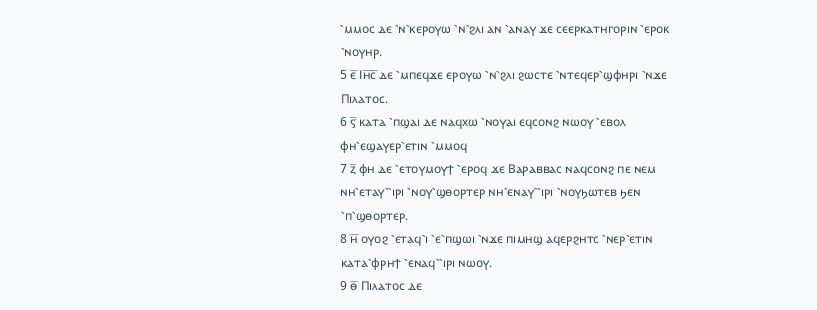⳿ⲙⲙⲟⲥ ⲇⲉ ⳿ⲛ⳿ⲕⲉⲣⲟⲩⲱ ⳿ⲛ⳿ϩⲗⲓ ⲁⲛ ⳿ⲁⲛⲁⲩ ϫⲉ ⲥⲉⲉⲣⲕⲁⲧⲏⲅⲟⲣⲓⲛ ⳿ⲉⲣⲟⲕ ⳿ⲛⲟⲩⲏⲣ.
5 ⲉ̅ Ⲓⲏ̅ⲥ̅ ⲇⲉ ⳿ⲙⲡⲉϥϫⲉ ⲉⲣⲟⲩⲱ ⳿ⲛ⳿ϩⲗⲓ ϩⲱⲥⲧⲉ ⳿ⲛⲧⲉϥⲉⲣ⳿ϣⲫⲏⲣⲓ ⳿ⲛϫⲉ Ⲡⲓⲗⲁⲧⲟⲥ.
6 ⲋ̅ ⲕⲁⲧⲁ ⳿ⲡϣⲁⲓ ⲇⲉ ⲛⲁϥⲭⲱ ⳿ⲛⲟⲩⲁⲓ ⲉϥⲥⲟⲛϩ ⲛⲱⲟⲩ ⳿ⲉⲃⲟⲗ ⲫⲏ⳿ⲉϣⲁⲩⲉⲣ⳿ⲉⲧⲓⲛ ⳿ⲙⲙⲟϥ
7 ⲍ̅ ⲫⲏ ⲇⲉ ⳿ⲉⲧⲟⲩⲙⲟⲩϯ ⳿ⲉⲣⲟϥ ϫⲉ Ⲃⲁⲣⲁⲃⲃⲁⲥ ⲛⲁϥⲥⲟⲛϩ ⲡⲉ ⲛⲉⲙ ⲛⲏ⳿ⲉⲧⲁⲩ⳿⳿ⲓⲣⲓ ⳿ⲛⲟⲩ⳿ϣⲑⲟⲣⲧⲉⲣ ⲛⲏ⳿ⲉⲛⲁⲩ⳿⳿ⲓⲣⲓ ⳿ⲛⲟⲩϧⲱⲧⲉⲃ ϧⲉⲛ ⳿ⲡ⳿ϣⲑⲟⲣⲧⲉⲣ.
8 ⲏ̅ ⲟⲩⲟϩ ⳿ⲉⲧⲁϥ⳿ⲓ ⳿ⲉ⳿ⲡϣⲱⲓ ⳿ⲛϫⲉ ⲡⲓⲙⲏϣ ⲁϥⲉⲣϩⲏⲧⲥ ⳿ⲛⲉⲣ⳿ⲉⲧⲓⲛ ⲕⲁⲧⲁ⳿ⲫⲣⲏϯ ⳿ⲉⲛⲁϥ⳿⳿ⲓⲣⲓ ⲛⲱⲟⲩ.
9 ⲑ̅ Ⲡⲓⲗⲁⲧⲟⲥ ⲇⲉ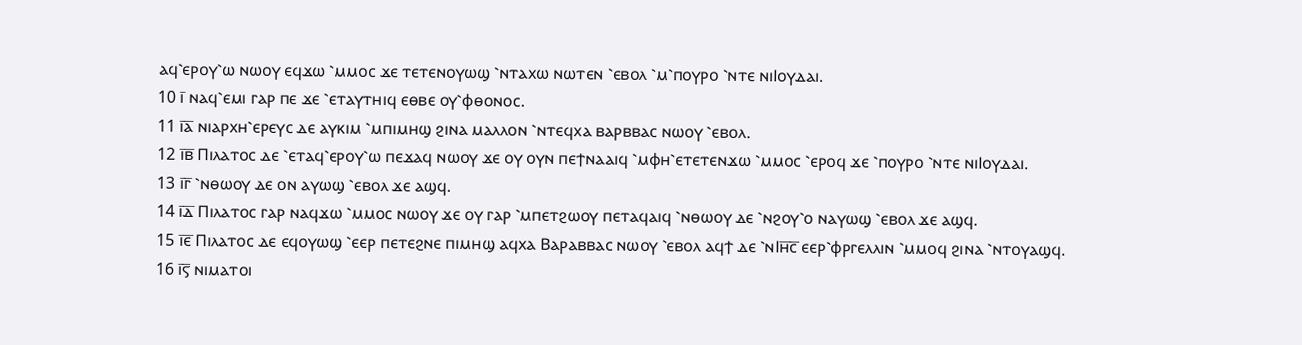ⲁϥ⳿ⲉⲣⲟⲩ⳿ⲱ ⲛⲱⲟⲩ ⲉϥϫⲱ ⳿ⲙⲙⲟⲥ ϫⲉ ⲧⲉⲧⲉⲛⲟⲩⲱϣ ⳿ⲛⲧⲁⲭⲱ ⲛⲱⲧⲉⲛ ⳿ⲉⲃⲟⲗ ⳿ⲙ⳿ⲡⲟⲩⲣⲟ ⳿ⲛⲧⲉ ⲛⲓⲒⲟⲩⲇⲁⲓ.
10 ⲓ̅ ⲛⲁϥ⳿ⲉⲙⲓ ⲅⲁⲣ ⲡⲉ ϫⲉ ⳿ⲉⲧⲁⲩⲧⲏⲓϥ ⲉⲑⲃⲉ ⲟⲩ⳿ⲫⲑⲟⲛⲟⲥ.
11 ⲓ̅ⲁ̅ ⲛⲓⲁⲣⲭⲏ⳿ⲉⲣⲉⲩⲥ ⲇⲉ ⲁⲩⲕⲓⲙ ⳿ⲙⲡⲓⲙⲏϣ ϩⲓⲛⲁ ⲙⲁⲗⲗⲟⲛ ⳿ⲛⲧⲉϥⲭⲁ ⲃⲁⲣⲃⲃⲁⲥ ⲛⲱⲟⲩ ⳿ⲉⲃⲟⲗ.
12 ⲓ̅ⲃ̅ Ⲡⲓⲗⲁⲧⲟⲥ ⲇⲉ ⳿ⲉⲧⲁϥ⳿ⲉⲣⲟⲩ⳿ⲱ ⲡⲉϫⲁϥ ⲛⲱⲟⲩ ϫⲉ ⲟⲩ ⲟⲩⲛ ⲡⲉϯⲛⲁⲁⲓϥ ⳿ⲙⲫⲏ⳿ⲉⲧⲉⲧⲉⲛϫⲱ ⳿ⲙⲙⲟⲥ ⳿ⲉⲣⲟϥ ϫⲉ ⳿ⲡⲟⲩⲣⲟ ⳿ⲛⲧⲉ ⲛⲓⲒⲟⲩⲇⲁⲓ.
13 ⲓ̅ⲅ̅ ⳿ⲛⲑⲱⲟⲩ ⲇⲉ ⲟⲛ ⲁⲩⲱϣ ⳿ⲉⲃⲟⲗ ϫⲉ ⲁϣϥ.
14 ⲓ̅ⲇ̅ Ⲡⲓⲗⲁⲧⲟⲥ ⲅⲁⲣ ⲛⲁϥϫⲱ ⳿ⲙⲙⲟⲥ ⲛⲱⲟⲩ ϫⲉ ⲟⲩ ⲅⲁⲣ ⳿ⲙⲡⲉⲧϩⲱⲟⲩ ⲡⲉⲧⲁϥⲁⲓϥ ⳿ⲛⲑⲱⲟⲩ ⲇⲉ ⳿ⲛϩⲟⲩ⳿ⲟ ⲛⲁⲩⲱϣ ⳿ⲉⲃⲟⲗ ϫⲉ ⲁϣϥ.
15 ⲓ̅ⲉ̅ Ⲡⲓⲗⲁⲧⲟⲥ ⲇⲉ ⲉϥⲟⲩⲱϣ ⳿ⲉⲉⲣ ⲡⲉⲧⲉϩⲛⲉ ⲡⲓⲙⲏϣ ⲁϥⲭⲁ Ⲃⲁⲣⲁⲃⲃⲁⲥ ⲛⲱⲟⲩ ⳿ⲉⲃⲟⲗ ⲁϥϯ ⲇⲉ ⳿ⲛⲒⲏ̅ⲥ̅ ⲉⲉⲣ⳿ⲫⲣⲅⲉⲗⲗⲓⲛ ⳿ⲙⲙⲟϥ ϩⲓⲛⲁ ⳿ⲛⲧⲟⲩⲁϣϥ.
16 ⲓ̅ⲋ̅ ⲛⲓⲙⲁⲧⲟⲓ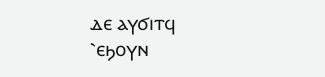ⲇⲉ ⲁⲩϭⲓⲧϥ ⳿ⲉϧⲟⲩⲛ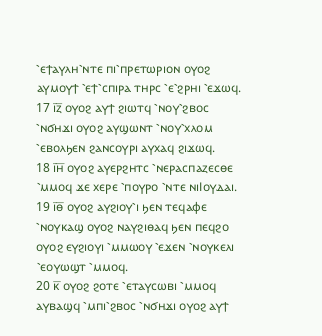⳿ⲉϯⲁⲩⲗⲏ⳿ⲛⲧⲉ ⲡⲓ⳿ⲡⲣⲉⲧⲱⲣⲓⲟⲛ ⲟⲩⲟϩ ⲁⲩⲙⲟⲩϯ ⳿ⲉϯ⳿ⲥⲡⲓⲣⲁ ⲧⲏⲣⲥ ⳿ⲉ⳿ϩⲣⲏⲓ ⳿ⲉϫⲱϥ.
17 ⲓ̅ⲍ̅ ⲟⲩⲟϩ ⲁⲩϯ ϩⲓⲱⲧϥ ⳿ⲛⲟⲩ⳿ϩⲃⲟⲥ ⳿ⲛϭⲏϫⲓ ⲟⲩⲟϩ ⲁⲩϣⲱⲛⲧ ⳿ⲛⲟⲩ⳿ⲭⲗⲟⲙ ⳿ⲉⲃⲟⲗϧⲉⲛ ϩⲁⲛⲥⲟⲩⲣⲓ ⲁⲩⲭⲁϥ ϩⲓϫⲱϥ.
18 ⲓ̅ⲏ̅ ⲟⲩⲟϩ ⲁⲩⲉⲣϩⲏⲧⲥ ⳿ⲛⲉⲣⲁⲥⲡⲁⲍⲉⲥⲑⲉ ⳿ⲙⲙⲟϥ ϫⲉ ⲭⲉⲣⲉ ⳿ⲡⲟⲩⲣⲟ ⳿ⲛⲧⲉ ⲛⲓⲒⲟⲩⲇⲁⲓ.
19 ⲓ̅ⲑ̅ ⲟⲩⲟϩ ⲁⲩϩⲓⲟⲩ⳿ⲓ ϧⲉⲛ ⲧⲉϥⲁⲫⲉ ⳿ⲛⲟⲩⲕⲁϣ ⲟⲩⲟϩ ⲛⲁⲩϩⲓⲑⲁϥ ϧⲉⲛ ⲡⲉϥϩⲟ ⲟⲩⲟϩ ⲉⲩϩⲓⲟⲩⲓ ⳿ⲙⲙⲱⲟⲩ ⳿ⲉϫⲉⲛ ⳿ⲛⲟⲩⲕⲉⲗⲓ ⳿ⲉⲟⲩⲱϣⲧ ⳿ⲙⲙⲟϥ.
20 ⲕ̅ ⲟⲩⲟϩ ϩⲟⲧⲉ ⳿ⲉⲧⲁⲩⲥⲱⲃⲓ ⳿ⲙⲙⲟϥ ⲁⲩⲃⲁϣϥ ⳿ⲙⲡⲓ⳿ϩⲃⲟⲥ ⳿ⲛϭⲏϫⲓ ⲟⲩⲟϩ ⲁⲩϯ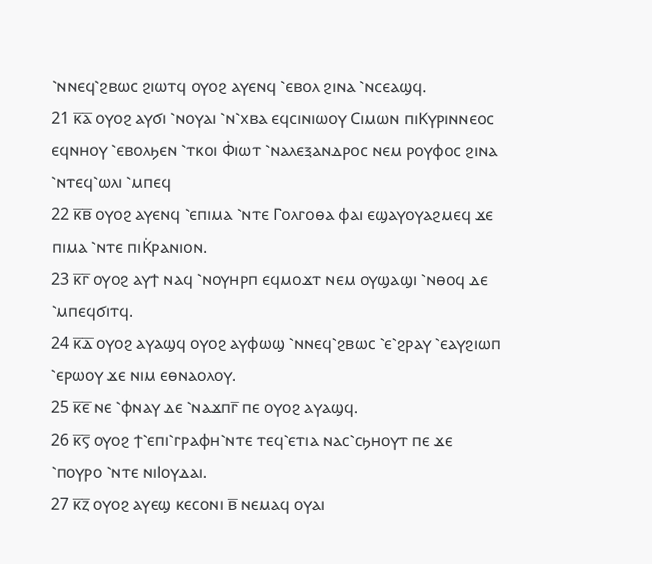⳿ⲛⲛⲉϥ⳿ϩⲃⲱⲥ ϩⲓⲱⲧϥ ⲟⲩⲟϩ ⲁⲩⲉⲛϥ ⳿ⲉⲃⲟⲗ ϩⲓⲛⲁ ⳿ⲛⲥⲉⲁϣϥ.
21 ⲕ̅ⲁ̅ ⲟⲩⲟϩ ⲁⲩϭⲓ ⳿ⲛⲟⲩⲁⲓ ⳿ⲛ⳿ⲭⲃⲁ ⲉϥⲥⲓⲛⲓⲱⲟⲩ Ⲥⲓⲙⲱⲛ ⲡⲓⲔⲩⲣⲓⲛⲛⲉⲟⲥ ⲉϥⲛⲏⲟⲩ ⳿ⲉⲃⲟⲗϧⲉⲛ ⳿ⲧⲕⲟⲓ Ⲫ̇ⲓⲱⲧ ⳿ⲛⲁⲗⲉⲝⲁⲛⲇⲣⲟⲥ ⲛⲉⲙ ⲣⲟⲩⲫⲟⲥ ϩⲓⲛⲁ ⳿ⲛⲧⲉϥ⳿ⲱⲗⲓ ⳿ⲙⲡⲉϥ
22 ⲕ̅ⲃ̅ ⲟⲩⲟϩ ⲁⲩⲉⲛϥ ⳿ⲉⲡⲓⲙⲁ ⳿ⲛⲧⲉ Ⲅⲟⲗⲅⲟⲑⲁ ⲫⲁⲓ ⲉϣⲁⲩⲟⲩⲁϩⲙⲉϥ ϫⲉ ⲡⲓⲙⲁ ⳿ⲛⲧⲉ ⲡⲓⲔ̇ⲣⲁⲛⲓⲟⲛ.
23 ⲕ̅ⲅ̅ ⲟⲩⲟϩ ⲁⲩϯ ⲛⲁϥ ⳿ⲛⲟⲩⲏⲣⲡ ⲉϥⲙⲟϫⲧ ⲛⲉⲙ ⲟⲩϣⲁϣⲓ ⳿ⲛⲑⲟϥ ⲇⲉ ⳿ⲙⲡⲉϥϭⲓⲧϥ.
24 ⲕ̅ⲇ̅ ⲟⲩⲟϩ ⲁⲩⲁϣϥ ⲟⲩⲟϩ ⲁⲩⲫⲱϣ ⳿ⲛⲛⲉϥ⳿ϩⲃⲱⲥ ⳿ⲉ⳿ϩⲣⲁⲩ ⳿ⲉⲁⲩϩⲓⲱⲡ ⳿ⲉⲣⲱⲟⲩ ϫⲉ ⲛⲓⲙ ⲉⲑⲛⲁⲟⲗⲟⲩ.
25 ⲕ̅ⲉ̅ ⲛⲉ ⳿ⲫⲛⲁⲩ ⲇⲉ ⳿ⲛⲁϫⲡⲅ̅ ⲡⲉ ⲟⲩⲟϩ ⲁⲩⲁϣϥ.
26 ⲕ̅ⲋ̅ ⲟⲩⲟϩ ϯ⳿ⲉⲡⲓ⳿ⲅⲣⲁⲫⲏ⳿ⲛⲧⲉ ⲧⲉϥ⳿ⲉⲧⲓⲁ ⲛⲁⲥ⳿ⲥϧⲏⲟⲩⲧ ⲡⲉ ϫⲉ ⳿ⲡⲟⲩⲣⲟ ⳿ⲛⲧⲉ ⲛⲓⲒⲟⲩⲇⲁⲓ.
27 ⲕ̅ⲍ̅ ⲟⲩⲟϩ ⲁⲩⲉϣ ⲕⲉⲥⲟⲛⲓ ⲃ̅ ⲛⲉⲙⲁϥ ⲟⲩⲁⲓ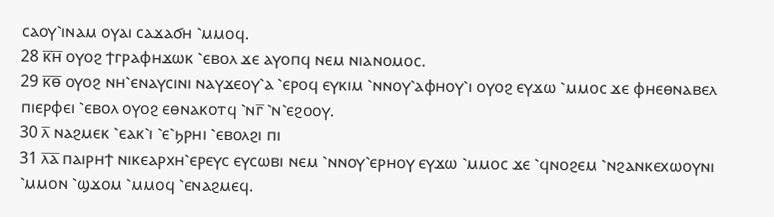ⲥⲁⲟⲩ⳿ⲓⲛⲁⲙ ⲟⲩⲁⲓ ⲥⲁϫⲁϭⲏ ⳿ⲙⲙⲟϥ.
28 ⲕ̅ⲏ̅ ⲟⲩⲟϩ ϯⲅⲣⲁⲫⲏϫⲱⲕ ⳿ⲉⲃⲟⲗ ϫⲉ ⲁⲩⲟⲡϥ ⲛⲉⲙ ⲛⲓⲁⲛⲟⲙⲟⲥ.
29 ⲕ̅ⲑ̅ ⲟⲩⲟϩ ⲛⲏ⳿ⲉⲛⲁⲩⲥⲓⲛⲓ ⲛⲁⲩϫⲉⲟⲩ⳿ⲁ ⳿ⲉⲣⲟϥ ⲉⲩⲕⲓⲙ ⳿ⲛⲛⲟⲩ⳿ⲁⲫⲏⲟⲩ⳿ⲓ ⲟⲩⲟϩ ⲉⲩϫⲱ ⳿ⲙⲙⲟⲥ ϫⲉ ⲫⲏⲉⲑⲛⲁⲃⲉⲗ ⲡⲓⲉⲣⲫⲉⲓ ⳿ⲉⲃⲟⲗ ⲟⲩⲟϩ ⲉⲑⲛⲁⲕⲟⲧϥ ⳿ⲛⲅ̅ ⳿ⲛ⳿ⲉϩⲟⲟⲩ.
30 ⲗ̅ ⲛⲁϩⲙⲉⲕ ⳿ⲉⲁⲕ⳿ⲓ ⳿ⲉ⳿ϧⲣⲏⲓ ⳿ⲉⲃⲟⲗϩⲓ ⲡⲓ
31 ⲗ̅ⲁ̅ ⲡⲁⲓⲣⲏϯ ⲛⲓⲕⲉⲁⲣⲭⲏ⳿ⲉⲣⲉⲩⲥ ⲉⲩⲥⲱⲃⲓ ⲛⲉⲙ ⳿ⲛⲛⲟⲩ⳿ⲉⲣⲏⲟⲩ ⲉⲩϫⲱ ⳿ⲙⲙⲟⲥ ϫⲉ ⳿ϥⲛⲟϩⲉⲙ ⳿ⲛϩⲁⲛⲕⲉⲭⲱⲟⲩⲛⲓ ⳿ⲙⲙⲟⲛ ⳿ϣϫⲟⲙ ⳿ⲙⲙⲟϥ ⳿ⲉⲛⲁϩⲙⲉϥ.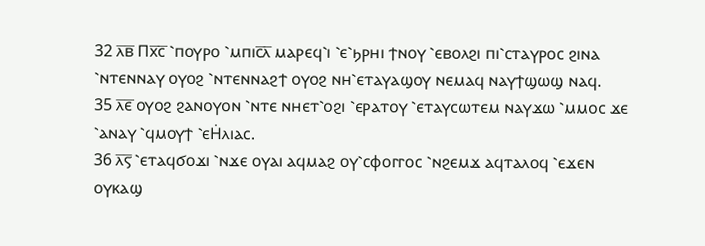32 ⲗ̅ⲃ̅ Ⲡⲭ̅ⲥ̅ ⳿ⲡⲟⲩⲣⲟ ⳿ⲙⲡⲓⲥ̅ⲗ̅ ⲙⲁⲣⲉϥ⳿ⲓ ⳿ⲉ⳿ϧⲣⲏⲓ ϯⲛⲟⲩ ⳿ⲉⲃⲟⲗϩⲓ ⲡⲓ⳿ⲥⲧⲁⲩⲣⲟⲥ ϩⲓⲛⲁ ⳿ⲛⲧⲉⲛⲛⲁⲩ ⲟⲩⲟϩ ⳿ⲛⲧⲉⲛⲛⲁϩϯ ⲟⲩⲟϩ ⲛⲏ⳿ⲉⲧⲁⲩⲁϣⲟⲩ ⲛⲉⲙⲁϥ ⲛⲁⲩϯϣⲱϣ ⲛⲁϥ.
35 ⲗ̅ⲉ̅ ⲟⲩⲟϩ ϩⲁⲛⲟⲩⲟⲛ ⳿ⲛⲧⲉ ⲛⲏⲉⲧ⳿ⲟϩⲓ ⳿ⲉⲣⲁⲧⲟⲩ ⳿ⲉⲧⲁⲩⲥⲱⲧⲉⲙ ⲛⲁⲩϫⲱ ⳿ⲙⲙⲟⲥ ϫⲉ ⳿ⲁⲛⲁⲩ ⳿ϥⲙⲟⲩϯ ⳿ⲉⲎ̇ⲗⲓⲁⲥ.
36 ⲗ̅ⲋ̅ ⳿ⲉⲧⲁϥϭⲟϫⲓ ⳿ⲛϫⲉ ⲟⲩⲁⲓ ⲁϥⲙⲁϩ ⲟⲩ⳿ⲥⲫⲟⲅⲅⲟⲥ ⳿ⲛϩⲉⲙϫ ⲁϥⲧⲁⲗⲟϥ ⳿ⲉϫⲉⲛ ⲟⲩⲕⲁϣ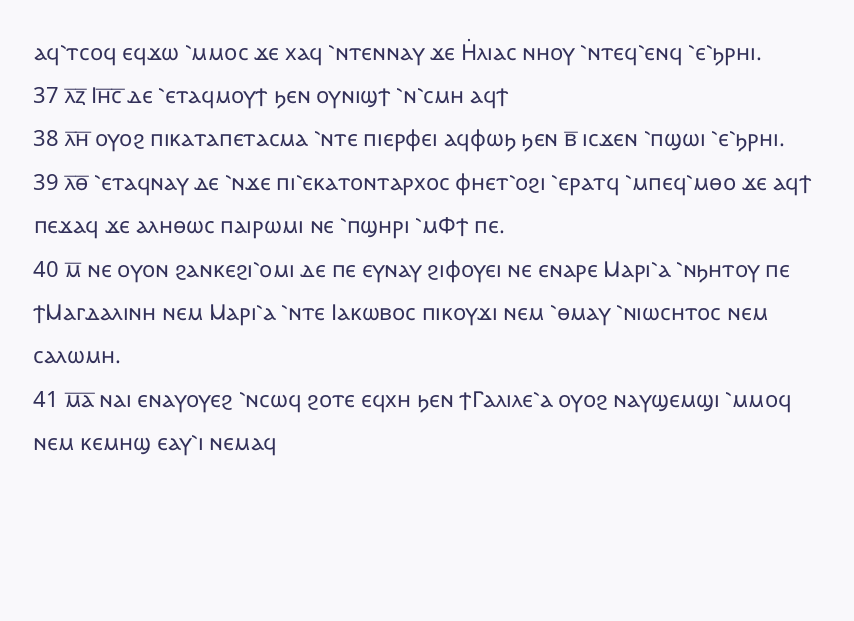ⲁϥ⳿ⲧⲥⲟϥ ⲉϥϫⲱ ⳿ⲙⲙⲟⲥ ϫⲉ ⲭⲁϥ ⳿ⲛⲧⲉⲛⲛⲁⲩ ϫⲉ Ⲏ̇ⲗⲓⲁⲥ ⲛⲏⲟⲩ ⳿ⲛⲧⲉϥ⳿ⲉⲛϥ ⳿ⲉ⳿ϧⲣⲏⲓ.
37 ⲗ̅ⲍ̅ Ⲓⲏ̅ⲥ̅ ⲇⲉ ⳿ⲉⲧⲁϥⲙⲟⲩϯ ϧⲉⲛ ⲟⲩⲛⲓϣϯ ⳿ⲛ⳿ⲥⲙⲏ ⲁϥϯ
38 ⲗ̅ⲏ̅ ⲟⲩⲟϩ ⲡⲓⲕⲁⲧⲁⲡⲉⲧⲁⲥⲙⲁ ⳿ⲛⲧⲉ ⲡⲓⲉⲣⲫⲉⲓ ⲁϥⲫⲱϧ ϧⲉⲛ ⲃ̅ ⲓⲥϫⲉⲛ ⳿ⲡϣⲱⲓ ⳿ⲉ⳿ϧⲣⲏⲓ.
39 ⲗ̅ⲑ̅ ⳿ⲉⲧⲁϥⲛⲁⲩ ⲇⲉ ⳿ⲛϫⲉ ⲡⲓ⳿ⲉⲕⲁⲧⲟⲛⲧⲁⲣⲭⲟⲥ ⲫⲏⲉⲧ⳿ⲟϩⲓ ⳿ⲉⲣⲁⲧϥ ⳿ⲙⲡⲉϥ⳿ⲙⲑⲟ ϫⲉ ⲁϥϯ ⲡⲉϫⲁϥ ϫⲉ ⲁⲗⲏⲑⲱⲥ ⲡⲁⲓⲣⲱⲙⲓ ⲛⲉ ⳿ⲡϣⲏⲣⲓ ⳿ⲙⲪϯ ⲡⲉ.
40 ⲙ̅ ⲛⲉ ⲟⲩⲟⲛ ϩⲁⲛⲕⲉϩⲓ⳿ⲟⲙⲓ ⲇⲉ ⲡⲉ ⲉⲩⲛⲁⲩ ϩⲓⲫⲟⲩⲉⲓ ⲛⲉ ⲉⲛⲁⲣⲉ Ⲙⲁⲣⲓ⳿ⲁ ⳿ⲛϧⲏⲧⲟⲩ ⲡⲉ ϯⲘⲁⲅⲇⲁⲗⲓⲛⲏ ⲛⲉⲙ Ⲙⲁⲣⲓ⳿ⲁ ⳿ⲛⲧⲉ Ⲓⲁⲕⲱⲃⲟⲥ ⲡⲓⲕⲟⲩϫⲓ ⲛⲉⲙ ⳿ⲑⲙⲁⲩ ⳿ⲛⲓⲱⲥⲏⲧⲟⲥ ⲛⲉⲙ ⲥⲁⲗⲱⲙⲏ.
41 ⲙ̅ⲁ̅ ⲛⲁⲓ ⲉⲛⲁⲩⲟⲩⲉϩ ⳿ⲛⲥⲱϥ ϩⲟⲧⲉ ⲉϥⲭⲏ ϧⲉⲛ ϯⲄⲁⲗⲓⲗⲉ⳿ⲁ ⲟⲩⲟϩ ⲛⲁⲩϣⲉⲙϣⲓ ⳿ⲙⲙⲟϥ ⲛⲉⲙ ⲕⲉⲙⲏϣ ⲉⲁⲩ⳿ⲓ ⲛⲉⲙⲁϥ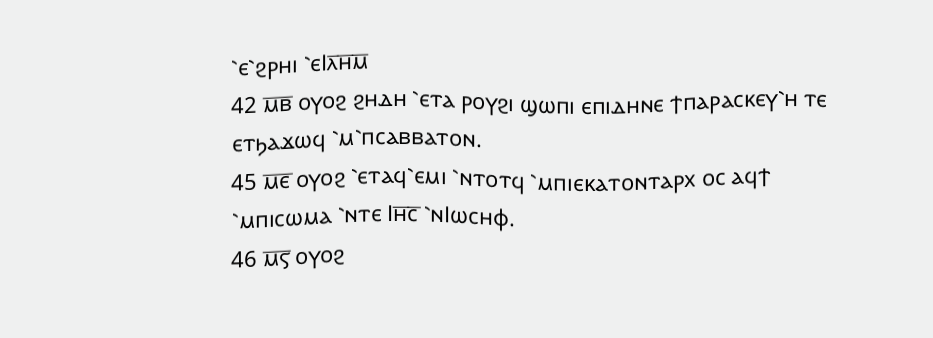⳿ⲉ⳿ϩⲣⲏⲓ ⳿ⲉⲒⲗ̅ⲏ̅ⲙ̅
42 ⲙ̅ⲃ̅ ⲟⲩⲟϩ ϩⲏⲇⲏ ⳿ⲉⲧⲁ ⲣⲟⲩϩⲓ ϣⲱⲡⲓ ⲉⲡⲓⲇⲏⲛⲉ ϯⲡⲁⲣⲁⲥⲕⲉⲩ⳿ⲏ ⲧⲉ ⲉⲧϧⲁϫⲱϥ ⳿ⲙ⳿ⲡⲥⲁⲃⲃⲁⲧⲟⲛ.
45 ⲙ̅ⲉ̅ ⲟⲩⲟϩ ⳿ⲉⲧⲁϥ⳿ⲉⲙⲓ ⳿ⲛⲧⲟⲧϥ ⳿ⲙⲡⲓⲉⲕⲁⲧⲟⲛⲧⲁⲣⲭ ⲟⲥ ⲁϥϯ ⳿ⲙⲡⲓⲥⲱⲙⲁ ⳿ⲛⲧⲉ Ⲓⲏ̅ⲥ̅ ⳿ⲛⲒⲱⲥⲏⲫ.
46 ⲙ̅ⲋ̅ ⲟⲩⲟϩ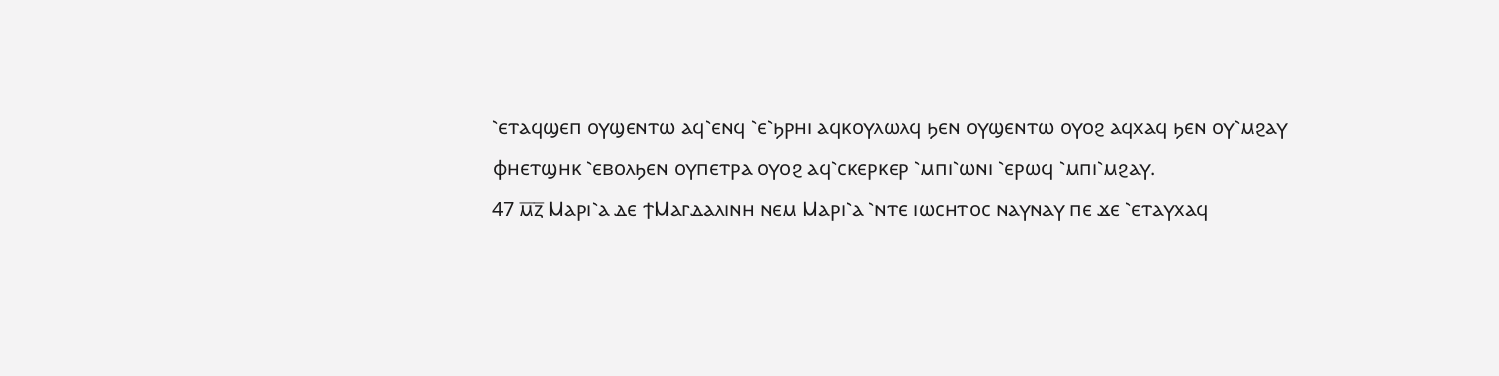⳿ⲉⲧⲁϥϣⲉⲡ ⲟⲩϣⲉⲛⲧⲱ ⲁϥ⳿ⲉⲛϥ ⳿ⲉ⳿ϧⲣⲏⲓ ⲁϥⲕⲟⲩⲗⲱⲗϥ ϧⲉⲛ ⲟⲩϣⲉⲛⲧⲱ ⲟⲩⲟϩ ⲁϥⲭⲁϥ ϧⲉⲛ ⲟⲩ⳿ⲙϩⲁⲩ ⲫⲏⲉⲧϣⲏⲕ ⳿ⲉⲃⲟⲗϧⲉⲛ ⲟⲩⲡⲉⲧⲣⲁ ⲟⲩⲟϩ ⲁϥ⳿ⲥⲕⲉⲣⲕⲉⲣ ⳿ⲙⲡⲓ⳿ⲱⲛⲓ ⳿ⲉⲣⲱϥ ⳿ⲙⲡⲓ⳿ⲙϩⲁⲩ.
47 ⲙ̅ⲍ̅ Ⲙⲁⲣⲓ⳿ⲁ ⲇⲉ ϯⲘⲁⲅⲇⲁⲗⲓⲛⲏ ⲛⲉⲙ Ⲙⲁⲣⲓ⳿ⲁ ⳿ⲛⲧⲉ ⲓⲱⲥⲏⲧⲟⲥ ⲛⲁⲩⲛⲁⲩ ⲡⲉ ϫⲉ ⳿ⲉⲧⲁⲩⲭⲁϥ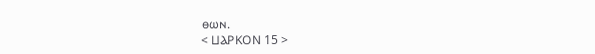ⲑⲱⲛ.
< ⳘⲀⲢⲔⲞⲚ 15 >